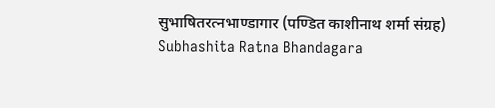सुभाषितरत्नभाण्डागार (पण्डित काशीनाथ शर्मा संग्रह)
Subhashita Ratna Bhandagara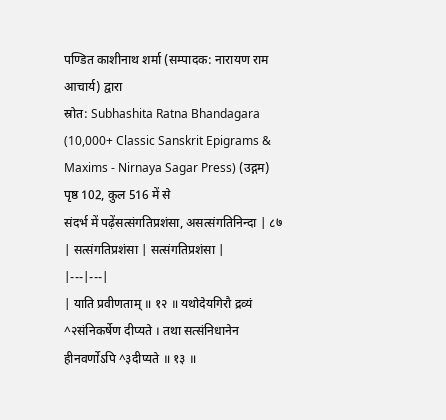पण्डित काशीनाथ शर्मा (सम्पादक: नारायण राम आचार्य) द्वारा
स्रोत: Subhashita Ratna Bhandagara (10,000+ Classic Sanskrit Epigrams & Maxims - Nirnaya Sagar Press) (उद्गम)
पृष्ठ 102, कुल 516 में से
संदर्भ में पढ़ेंसत्संगतिप्रशंसा, असत्संगतिनिन्दा | ८७
| सत्संगतिप्रशंसा | सत्संगतिप्रशंसा |
|---|---|
| याति प्रवीणताम् ॥ १२ ॥ यथोदेयगिरौ द्रव्यं ^२संनिकर्षेण दीप्यते । तथा सत्संनिधानेन हीनवर्णोऽपि ^३दीप्यते ॥ १३ ॥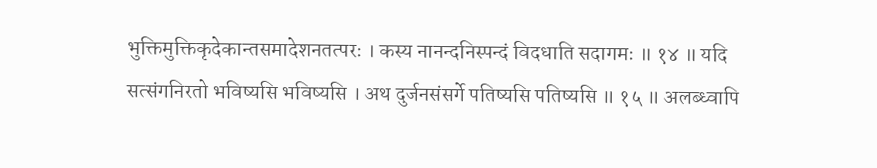भुक्तिमुक्तिकृदेकान्तसमादेशनतत्परः । कस्य नानन्दनिस्पन्दं विदधाति सदागमः ॥ १४ ॥ यदि सत्संगनिरतो भविष्यसि भविष्यसि । अथ दुर्जनसंसर्गे पतिष्यसि पतिष्यसि ॥ १५ ॥ अलब्ध्वापि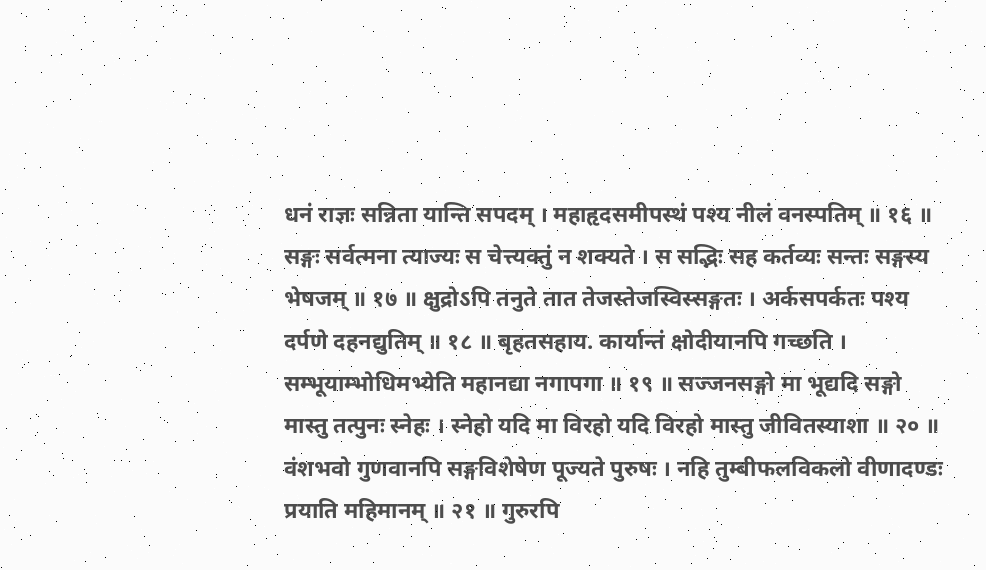धनं राज्ञः सन्निता यान्ति सपदम् । महाहृदसमीपस्थं पश्य नीलं वनस्पतिम् ॥ १६ ॥ सङ्गः सर्वत्मना त्याज्यः स चेत्त्यक्तुं न शक्यते । स सद्भिः सह कर्तव्यः सन्तः सङ्गस्य भेषजम् ॥ १७ ॥ क्षुद्रोऽपि तनुते तात तेजस्तेजस्विस्सङ्गतः । अर्कसपर्कतः पश्य दर्पणे दहनद्युतिम् ॥ १८ ॥ बृहतसहाय. कार्यान्तं क्षोदीयानपि गच्छति । सम्भूयाम्भोधिमभ्येति महानद्या नगापगा ॥ १९ ॥ सज्जनसङ्गो मा भूद्यदि सङ्गो मास्तु तत्पुनः स्नेहः । स्नेहो यदि मा विरहो यदि विरहो मास्तु जीवितस्याशा ॥ २० ॥ वंशभवो गुणवानपि सङ्गविशेषेण पूज्यते पुरुषः । नहि तुम्बीफलविकलो वीणादण्डः प्रयाति महिमानम् ॥ २१ ॥ गुरुरपि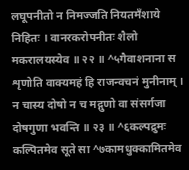लघूपनीतो न निमज्जति नियतमँशाये निहितः । वानरकरोपनीतः शैलो मकरालयस्येव ॥ २२ ॥ ^५गैवाशनाना स शृणोति वाक्यमहं हि राजन्वचनं मुनीनाम् । न चास्य दोषो न च मद्गुणो वा संसर्गजा दोषगुणा भवन्ति ॥ २३ ॥ ^६कल्पद्रुमः कल्पितमेव सूते सा ^७कामधुक्कामितमेव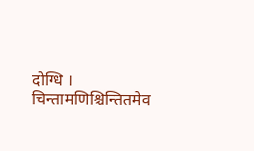दोग्धि । चिन्तामणिश्चिन्तितमेव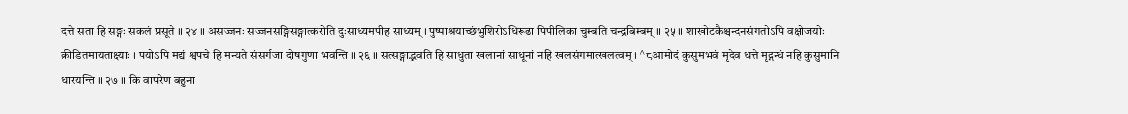दत्ते सता हि सङ्गः सकलं प्रसूते ॥ २४ ॥ असज्जनः सज्जनसङ्गिसङ्गात्करोति दुःसाध्यमपीह साध्यम् । पुष्पाश्रयाच्छंभुशिरोऽधिरूढा पिपीलिका चुम्बति चन्द्रबिम्बम् ॥ २५ ॥ शाखोटकैश्चन्दनसंगतोऽपि वक्षोजयोः क्रीडितमायताक्ष्याः । पयोऽपि मद्यं श्वपचे हि मन्यते संसर्गजा दोषगुणा भवन्ति ॥ २६ ॥ सत्सङ्गाद्भवति हि साधुता खलानां साधूनां नहि खलसंगमात्खलत्वम् । ^८आमोदं कुसुमभवं मृदेव धत्ते मृद्गन्धं नहि कुसुमानि धारयन्ति ॥ २७ ॥ कि वापरेण बहुना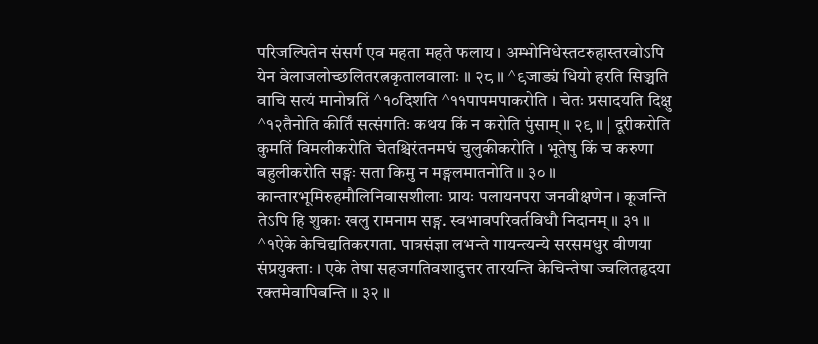परिजल्पितेन संसर्ग एव महता महते फलाय । अम्भोनिधेस्तटरुहास्तरवोऽपि येन वेलाजलोच्छलितरत्नकृतालवालाः ॥ २८ ॥ ^९जाड्यं धियो हरति सिञ्चति वाचि सत्यं मानोन्नतिं ^१०दिशति ^११पापमपाकरोति । चेतः प्रसादयति दिक्षु ^१२तैनोति कीर्तिं सत्संगतिः कथय किं न करोति पुंसाम् ॥ २९ ॥ | दूरीकरोति कुमतिं विमलीकरोति चेतश्चिरंतनमघं चुलुकीकरोति । भूतेषु किं च करुणा बहुलीकरोति सङ्गः सता किमु न मङ्गलमातनोति ॥ ३० ॥ कान्तारभूमिरुहमौलिनिवासशीलाः प्रायः पलायनपरा जनवीक्षणेन । कूजन्ति तेऽपि हि शुकाः खलु रामनाम सङ्ग. स्वभावपरिवर्तविधौ निदानम् ॥ ३१ ॥ ^१ऐके केचिद्यतिकरगता. पात्रसंज्ञा लभन्ते गायन्त्यन्ये सरसमधुर वीणया संप्रयुक्ताः । एके तेषा सहजगतिवशादुत्तर तारयन्ति केचिन्तेषा ज्वलितहृदया रक्तमेवापिबन्ति ॥ ३२ ॥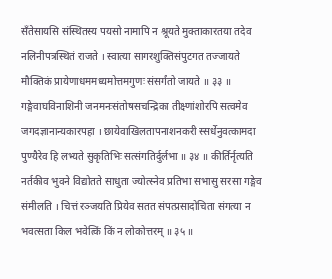सँतेसायसि संस्थितस्य पयसो नामापि न श्रूयते मुक्ताकारतया तदेव नलिनीपत्रस्थितं राजते । स्वात्या सागरशुक्तिसंपुटगत तज्जायते मौक्तिकं प्रायेणाधममध्यमोत्तमगुणः संसर्गंतो जायते ॥ ३३ ॥ गङ्गेवाघविनाशिनी जनमनःसंतोषसचन्द्रिका तीक्ष्णांशोरपि सत्वमेव जगदज्ञानान्यकारपहा । छायेवाखिलतापनाशनकरी स्सर्धेनुवत्कामदा पुण्यैरेव हि लभ्यते सुकृतिभिः सत्संगतिर्दुर्लभा ॥ ३४ ॥ कीर्तिर्नृत्यति नर्तकीव भुवने विद्योतते साधुता ज्योत्स्नेव प्रतिभा सभासु सरसा गङ्गेव संमीलति । चित्तं रञ्जयति प्रियेव सतत संपत्प्रसादोचिता संगत्या न भवत्सता किल भवेत्किं किं न लोकोत्तरम् ॥ ३५ ॥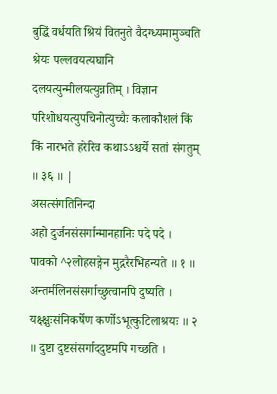बुद्धिं वर्धयति श्रियं वितनुते वैदग्ध्यमामुञ्चति श्रेयः पल्लवयत्यघानि दलयत्युन्मीलयत्युन्नतिम् । विज्ञान परिशोधयत्युपचिनोत्युच्चैः कलाकौशलं किं किं नारभते हरेरिव कथाऽऽश्चर्ये सतां संगतुम् ॥ ३६ ॥ |
असत्संगतिनिन्दा
अहो दुर्जनसंसर्गान्मानहानिः पदे पदे । पावको ^२लोहसङ्गेन मुद्गरैरभिहन्यते ॥ १ ॥ अन्तर्मलिनसंसर्गाच्छुत्वानपि दुष्यति । यक्ष्क्षुःसंनिकर्षेण कर्णोऽभूत्कुटिलाश्रयः ॥ २ ॥ दुष्टा दुष्टसंसर्गाददुष्टमपि गच्छति ।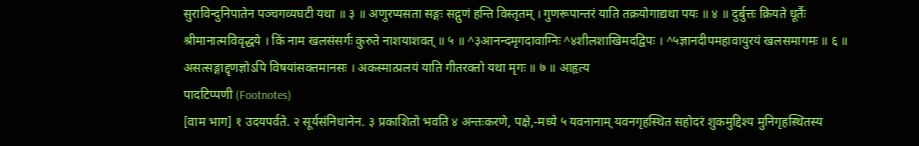सुराविन्दुनिपातेन पञ्चगव्यघटी यथा ॥ ३ ॥ अणुरप्यसता सङ्गः सद्गुणं हन्ति विस्तृतम् । गुणरूपान्तरं याति तक्रयोगाद्यथा पयः ॥ ४ ॥ दुर्बुत्तः क्रियते धूर्तैः श्रीमानात्मविवृद्धये । किं नाम खलसंसर्गः कुरुते नाशयाशवत् ॥ ५ ॥ ^३आनन्दमृगदावाग्निः ^४शीलशाखिमदद्विपः । ^५ज्ञानदीपमहावायुरयं खलसमागमः ॥ ६ ॥ असत्सङ्गाद्दृणज्ञोऽपि विषयांसक्तमानसः । अकस्मात्प्रलयं याति गीतरक्तो यथा मृगः ॥ ७ ॥ आहृत्य
पादटिप्पणी (Footnotes)
[वाम भाग] १ उदयपर्वते. २ सूर्यसंनिधानेन. ३ प्रकाशितो भवति ४ अन्तःकरणे, पक्षे,-मध्ये ५ यवनानाम् यवनगृहस्थित सहोदरं शुकमुद्दिश्य मुनिगृहस्थितस्य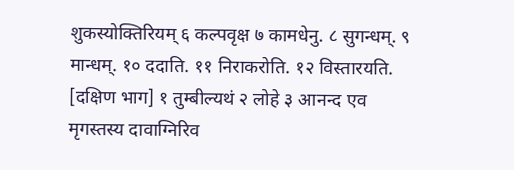शुकस्योक्तिरियम् ६ कल्पवृक्ष ७ कामधेनु. ८ सुगन्धम्. ९ मान्धम्. १० ददाति. ११ निराकरोति. १२ विस्तारयति.
[दक्षिण भाग] १ तुम्बील्यथं २ लोहे ३ आनन्द एव मृगस्तस्य दावाग्निरिव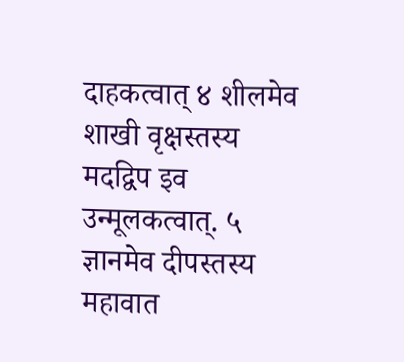दाहकत्वात् ४ शीलमेव शाखी वृक्षस्तस्य मदद्विप इव उन्मूलकत्वात्. ५ ज्ञानमेव दीपस्तस्य महावात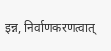इन्न, निर्वाणकरणत्वात्